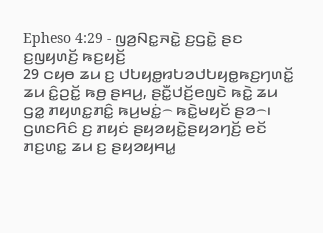Epheso 4:29 - ꤜꤤ꤬ꤡꤢ꤭ꤏꤢꤧ꤭ ꤢ꤬ꤞꤢꤧ꤭ ꤔꤢ ꤢ꤬ꤜꤟꤛꤢꤩ꤬ ꤒꤢ꤬ꤟꤢꤩ꤬
29 ꤍꤟꤥ ꤘꤣ ꤢ꤬ ꤓꤝꤟꤥ꤭ꤙꤝꤤꤓꤝꤟꤥ꤭ꤒꤢ꤬ꤚꤛꤢꤩ꤭ ꤘꤣ ꤢꤨ꤭ꤑꤢꤩ꤭ ꤒꤥ꤬ ꤔꤌꤣ꤬, ꤔꤢꤪ꤭ꤓꤢꤩ꤬ꤕꤜꤢꤧ ꤒꤢꤧ꤭ ꤘꤣ ꤞꤤ꤭ ꤊꤟꤛꤢ꤭ꤊꤢꤨ꤭ ꤒꤣ꤬ꤗꤢꤦ꤭꤮ ꤒꤢꤧ꤭ꤗꤟꤢꤩ ꤔꤤ꤮꤯ ꤞꤛꤢꤖꤢꤨ ꤢ꤬ ꤊꤟꤢꤦ ꤔꤟꤤꤟꤢꤧ꤭ꤔꤟꤤꤚꤢꤩ꤬ ꤕꤢꤩ ꤊꤢ꤬ꤛꤢ꤭ ꤘꤣ ꤢ꤬ ꤔꤟꤤꤟꤌꤣ꤭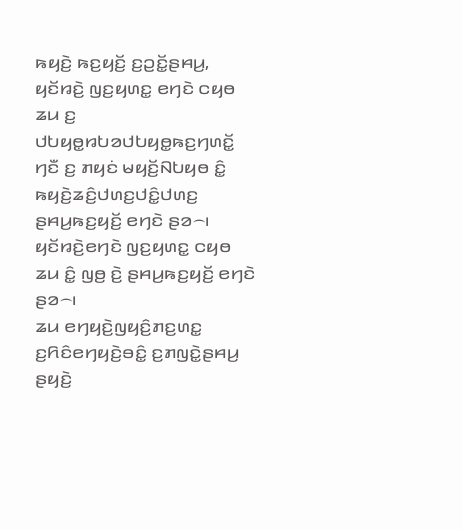ꤒꤟꤢꤧ꤬ ꤒꤢ꤬ꤟꤢꤩ꤬ ꤢ꤬ꤑꤢꤩ꤭ꤔꤌꤣ꤬, ꤟꤢꤩꤙꤢꤧ꤬ ꤜꤢ꤬ꤟꤛꤢ꤭ ꤕꤚꤢꤧ ꤍꤟꤥ ꤘꤣ ꤢ꤬ ꤓꤝꤟꤥ꤭ꤙꤝꤤꤓꤝꤟꤥ꤭ꤒꤢ꤬ꤚꤛꤢꤩ꤭ ꤚꤢꤪ ꤢ꤬ ꤊꤟꤢꤦ ꤗꤟꤢꤩ꤬ꤡꤝꤟꤥ ꤢꤨ꤭ ꤒꤟꤢꤧ꤬ꤘꤢꤨ꤬ꤓꤛꤢ꤬ꤓꤢꤨ꤭ꤓꤛꤢ꤬ ꤔꤌꤣ꤬ꤒꤢ꤬ꤟꤢꤩ꤬ ꤕꤚꤢꤧ ꤔꤤ꤮꤯ ꤟꤢꤩꤙꤢꤧ꤬ꤕꤚꤢꤧ ꤜꤢ꤬ꤟꤛꤢ꤭ ꤍꤟꤥ ꤘꤣ ꤢꤨ꤭ ꤜꤥ꤬ ꤢꤧ꤬ ꤔꤌꤣ꤬ꤒꤢ꤬ꤟꤢꤩ꤬ ꤕꤚꤢꤧ ꤔꤤ꤮꤯
ꤘꤣ ꤕꤚꤟꤢꤧ꤬ꤜꤟꤢꤨ꤬ꤊꤢ꤬ꤛꤢ꤭ ꤢ꤬ꤖꤢꤨꤕꤚꤟꤢꤧ꤬ꤋꤢꤨ꤭ ꤢ꤬ꤊꤜꤢꤧ꤭ꤔꤌꤣ꤬ ꤔꤟꤢꤧ꤬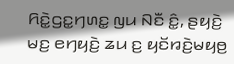ꤖꤢꤧ꤭ꤞꤢ꤭ꤚꤛꤢ꤭ ꤜꤣ ꤡꤢꤪ ꤢꤨ꤭, ꤔꤟꤢꤧ꤬ ꤗꤢ꤬ ꤕꤚꤟꤢꤧ꤬ ꤘꤣ ꤢ꤬ ꤟꤢꤩꤙꤢꤧ꤬ꤗꤟꤥ꤬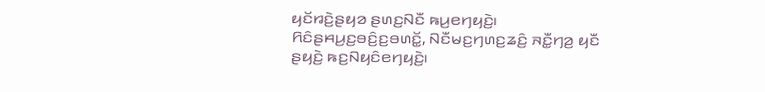ꤟꤢꤩꤙꤢꤧ꤬ꤔꤟꤤ ꤔꤛꤢ꤬ꤡꤢꤪ ꤒꤣ꤬ꤕꤚꤟꤢꤧ꤬꤯ ꤖꤢꤨꤔꤌꤣ꤬ꤢ꤬ꤋꤢꤨ꤬ꤢ꤬ꤋꤛꤢꤩ꤭, ꤡꤢꤪꤗꤢ꤬ꤚꤛꤢ꤬ꤘꤢꤨ꤬ ꤏꤢꤪ꤭ꤚꤤ꤬ ꤟꤢꤪ ꤔꤟꤢꤧ꤬ ꤒꤢ꤬ꤡꤟꤢꤨꤕꤚꤟꤢꤧ꤬꤯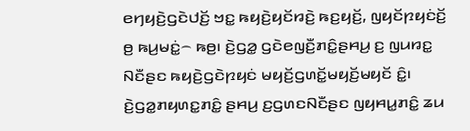ꤕꤚꤟꤢꤧ꤬ꤞꤢꤧꤓꤢꤩ꤬ ꤠꤢ꤭ ꤒꤟꤢꤧ꤬ꤟꤢꤩꤙꤢꤧ꤬ ꤒꤢ꤬ꤟꤢꤩ꤬, ꤜꤟꤢꤩꤐꤟꤢꤦꤢꤩ꤬ ꤥ꤬ ꤒꤣ꤬ꤗꤢꤦ꤭꤮ ꤒꤥ꤬꤯ ꤢꤧ꤬ꤞꤤ꤭ ꤞꤢꤧꤕꤜꤢꤪ꤬ꤊꤢꤨ꤭ꤔꤌꤣ꤬ ꤢ꤬ ꤜꤣꤙꤢ꤭ ꤡꤢꤪꤔꤢ ꤒꤟꤢꤧ꤬ꤞꤢꤧꤐꤟꤢꤦ ꤗꤟꤢꤩ꤬ꤞꤛꤢꤩ꤭ꤗꤟꤢꤩ꤬ꤗꤟꤢꤩ ꤢꤨ꤭꤯ ꤢꤧ꤬ꤞꤤ꤭ꤊꤟꤛꤢ꤭ꤊꤢꤨ꤭ ꤔꤌꤣ꤬ ꤢ꤬ꤞꤛꤢꤡꤢꤪꤔꤢ ꤜꤟꤌꤣ꤭ꤊꤢꤨ꤭ ꤘꤣ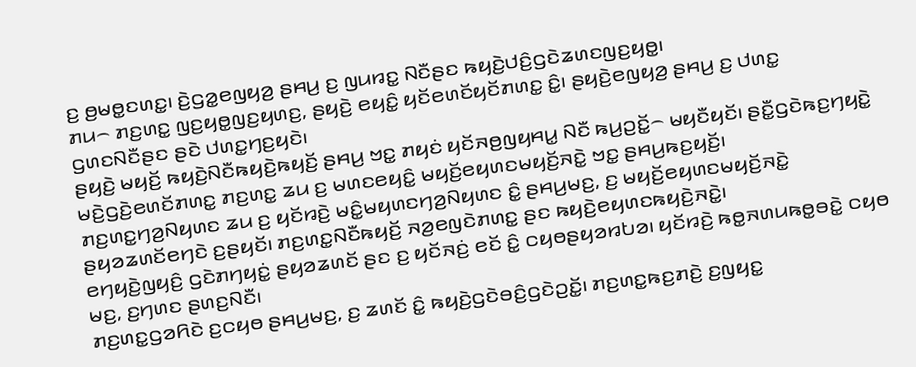ꤢ꤬ ꤥ꤬ꤗꤥ꤭ꤢꤛꤢ꤭꤯ ꤢꤧ꤬ꤞꤤ꤭ꤕꤜꤟꤤ꤬ ꤔꤌꤣ꤬ ꤢ꤬ ꤜꤣꤙꤢ꤭ ꤡꤢꤪꤔꤢ ꤒꤟꤢꤧ꤬ꤓꤢꤨ꤬ꤞꤢꤧꤘꤛꤢꤜꤢ꤬ꤟꤥ꤭꤯
ꤊꤣ꤮ ꤊꤢ꤬ꤛꤢ꤭ ꤜꤢ꤬ꤟꤥ꤭ꤜꤢ꤬ꤟꤛꤢ꤬, ꤔꤟꤢꤧ꤬ ꤕꤟꤢꤨ꤭ ꤟꤢꤩꤕꤛꤢꤩꤟꤢꤩꤊꤛꤢ꤭ ꤢꤨ꤭꤯ ꤔꤟꤢꤧ꤬ꤕꤜꤟꤤ꤬ ꤔꤌꤣ꤬ ꤢ꤬ ꤓꤛꤢ꤭ ꤞꤛꤢꤡꤢꤪꤔꤢ ꤔꤢꤧ ꤓꤛꤢ꤭ꤚꤢ꤬ꤟꤢꤧ꤯
ꤔꤟꤢꤧ꤬ ꤗꤟꤢꤩ꤬ ꤒꤟꤢꤧ꤬ꤡꤢꤪꤒꤟꤢꤧ꤬ꤒꤟꤢꤩ꤬ ꤔꤌꤣ꤬ ꤠꤢ꤭ ꤊꤟꤢꤦ ꤟꤢꤩꤏꤥ꤬ꤜꤟꤌꤣ꤭ ꤡꤢꤪ ꤒꤣ꤬ꤑꤢꤩ꤭꤮ ꤗꤟꤢꤪꤟꤢꤩ꤯ ꤔꤢꤪ꤭ꤞꤢꤧꤒꤢ꤬ꤚꤟꤢꤧ꤭ ꤗꤢꤧ꤬ꤞꤢꤧ꤬ꤕꤛꤢꤩꤊꤛꤢ꤭ ꤊꤢ꤬ꤛꤢ꤭ ꤘꤣ ꤢ꤬ ꤗꤛꤢꤕꤟꤢꤨ꤭ ꤗꤟꤢꤩ꤬ꤕꤟꤛꤢꤗꤟꤢꤩ꤬ꤏꤢꤧ꤭ ꤠꤢ꤭ ꤔꤌꤣ꤬ꤒꤢ꤬ꤟꤢꤩ꤬꤯
ꤊꤢ꤬ꤛꤢ꤭ꤚꤤ꤬ꤡꤟꤛꤢ ꤘꤣ ꤢ꤬ ꤟꤢꤩꤙꤢꤧ꤬ ꤗꤢꤨ꤭ꤗꤟꤛꤢꤚꤤ꤬ꤡꤟꤛꤢ ꤢꤨ꤭ ꤔꤌꤣ꤬ꤗꤢ꤬, ꤢ꤬ ꤗꤟꤢꤩ꤬ꤕꤟꤛꤢꤗꤟꤢꤩ꤬ꤏꤢꤧ꤭ ꤔꤟꤤꤘꤛꤢꤩꤕꤚꤢꤧ ꤢ꤬ꤔꤟꤢꤩ꤯ ꤊꤢ꤬ꤛꤢ꤭ꤡꤢꤪꤒꤟꤢꤩ꤬ ꤏꤤ꤬ꤕꤜꤢꤧꤊꤛꤢ꤭ ꤔꤢ ꤒꤟꤢꤧ꤬ꤕꤟꤛꤢꤒꤟꤢꤧ꤬ꤏꤢꤧ꤭꤯
ꤕꤚꤟꤢꤧ꤬ꤜꤟꤢꤨ꤬ ꤞꤢꤧꤊꤚꤟꤢꤦ꤭ ꤔꤟꤤꤘꤛꤢꤩ ꤔꤢ ꤢ꤬ ꤟꤢꤩꤏꤢꤦ꤬ ꤕꤢꤩ ꤢꤨ꤭ ꤍꤟꤥꤔꤟꤤꤙꤝꤤ꤯ ꤟꤢꤩꤙꤢꤧ꤬ ꤒꤥ꤭ꤏꤛꤣꤒꤥ꤭ꤋꤢꤧ꤭ ꤍꤟꤥ ꤗꤢ꤬, ꤢ꤬ꤚꤛꤢ ꤔꤛꤢ꤬ꤡꤢꤪ꤯
ꤊꤢ꤬ꤛꤢ꤭ꤞꤤꤖꤢꤧ ꤢ꤬ꤍꤟꤥ ꤔꤌꤣ꤬ꤗꤢ꤬, ꤢ꤬ ꤘꤛꤢꤩ ꤢꤨ꤭ ꤒꤟꤢꤧ꤬ꤞꤢꤧꤋꤢꤨ꤬ꤞꤢꤧꤑꤢꤩ꤭꤯ ꤊꤢ꤬ꤛꤢ꤭ꤒꤢ꤬ꤊꤢꤧ꤬ ꤢ꤬ꤜꤟꤢ꤭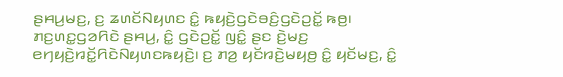ꤔꤌꤣ꤬ꤗꤢ꤬, ꤢ꤬ ꤘꤛꤢꤩꤡꤟꤛꤢ ꤢꤨ꤭ ꤒꤟꤢꤧ꤬ꤞꤢꤧꤋꤢꤨ꤬ꤞꤢꤧꤑꤢꤩ꤭ ꤒꤥ꤬꤯
ꤊꤢ꤬ꤛꤢ꤭ꤞꤤꤖꤢꤧ ꤔꤌꤣ꤬, ꤢꤨ꤭ ꤞꤢꤧꤑꤢꤩ꤭ ꤜꤢꤨ꤭ ꤔꤢ ꤢꤧ꤬ꤗꤢ꤬ ꤕꤚꤟꤢꤧ꤬ꤙꤢꤩ꤭ꤖꤢꤧꤡꤟꤛꤢꤒꤟꤢꤧ꤬꤯ ꤢ꤬ ꤊꤤ꤬ ꤟꤢꤩꤙꤢꤧ꤬ꤗꤟꤥ꤬ ꤢꤨ꤭ ꤟꤢꤩꤗꤢ꤬, ꤢꤨ꤭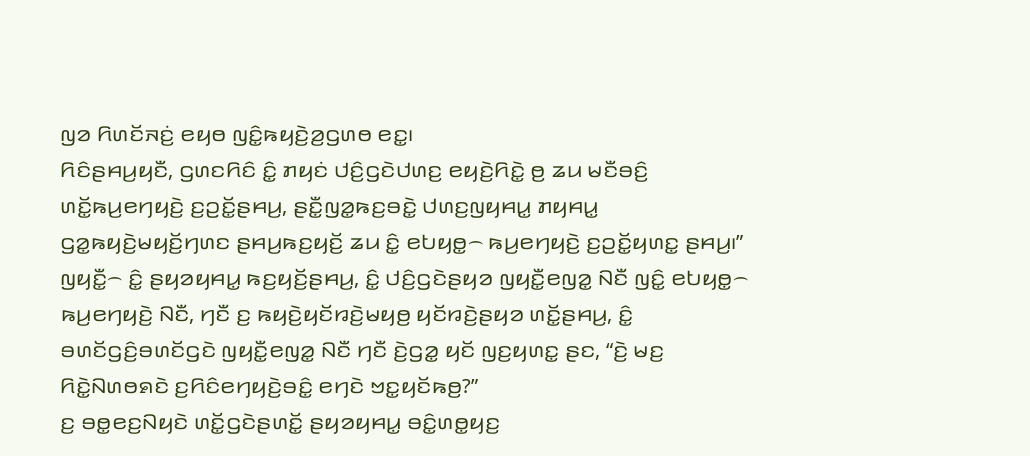ꤜꤤ ꤖꤛꤢꤩꤏꤢꤦ꤬ ꤕꤟꤥ ꤜꤢꤨ꤭ꤒꤟꤢꤧ꤬ꤤ꤬ꤞꤛꤥ ꤕꤢ꤭꤯
ꤖꤢꤨꤔꤌꤣ꤬ꤟꤢꤪ, ꤞꤛꤢꤖꤢꤨ ꤢꤨ꤭ ꤊꤟꤢꤦ ꤓꤢꤨ꤬ꤞꤢꤧꤓꤛꤢ꤬ ꤕꤟꤢꤧ꤬ꤖꤢꤧ꤭ ꤥ꤬ ꤘꤣ ꤗꤢꤪꤋꤢꤨ꤬ ꤛꤢꤩ꤭ꤒꤣ꤬ꤕꤚꤟꤢꤧ꤬ ꤢ꤬ꤑꤢꤩ꤭ꤔꤌꤣ꤬, ꤔꤢꤪ꤭ꤜꤤ꤭ꤒꤢ꤬ꤋꤢꤧ꤭ ꤓꤛꤢ꤬ꤜꤟꤌꤣ꤭ ꤊꤟꤌꤣ꤭ ꤞꤤ꤭ꤒꤟꤢꤧ꤬ꤗꤟꤢꤩ꤬ꤚꤛꤢ ꤔꤌꤣ꤬ꤒꤢ꤬ꤟꤢꤩ꤬ ꤘꤣ ꤢꤨ꤭ ꤕꤝꤟꤥ꤭꤮ ꤒꤣ꤬ꤕꤚꤟꤢꤧ꤬ ꤢ꤬ꤑꤢꤩ꤭ꤟꤛꤢ꤭ ꤔꤌꤣ꤬꤯”
ꤜꤟꤢꤪ꤭꤮ ꤢꤨ꤭ ꤔꤟꤤꤟꤌꤣ꤭ ꤒꤢ꤬ꤟꤢꤩ꤬ꤔꤌꤣ꤬, ꤢꤨ꤭ ꤓꤢꤨ꤬ꤞꤢꤧꤔꤟꤤ ꤜꤟꤢꤪ꤭ꤕꤜꤤ꤭ ꤡꤢꤪ ꤜꤢꤨ꤭ ꤕꤝꤟꤥ꤭꤮ ꤒꤣ꤬ꤕꤚꤟꤢꤧ꤬ ꤡꤢꤪ, ꤚꤢꤪ ꤢ꤬ ꤒꤟꤢꤧ꤬ꤟꤢꤩꤙꤢꤧ꤬ꤗꤟꤥ꤬ ꤟꤢꤩꤙꤢꤧ꤬ꤔꤟꤤ ꤛꤢꤩ꤭ꤔꤌꤣ꤬, ꤢꤨ꤭ ꤋꤛꤢꤩꤞꤢꤨ꤬ꤋꤛꤢꤩꤞꤢꤧ ꤜꤟꤢꤪ꤭ꤕꤜꤤ꤭ ꤡꤢꤪ ꤚꤢꤪ ꤢꤧ꤬ꤞꤤ꤭ ꤟꤢꤩ ꤜꤢ꤬ꤟꤛꤢ꤭ ꤔꤢ, “ꤢꤧ꤬ ꤗꤢ꤬ ꤖꤢꤧ꤭ꤡꤛꤥꤎꤢꤧ ꤢ꤬ꤖꤢꤨꤕꤚꤟꤢꤧ꤬ꤋꤢꤨ꤭ ꤕꤚꤢꤧ ꤠꤢ꤭ꤟꤢꤩꤒꤥ꤬?”
ꤢ꤬ ꤋꤥ꤭ꤕꤢ꤬ꤡꤟꤢꤧ ꤛꤢꤩ꤭ꤞꤢꤧꤔꤛꤢꤩ꤭ ꤔꤟꤤꤟꤌꤣ꤭ ꤋꤢꤨ꤭ꤛꤥ꤭ꤟꤢ꤬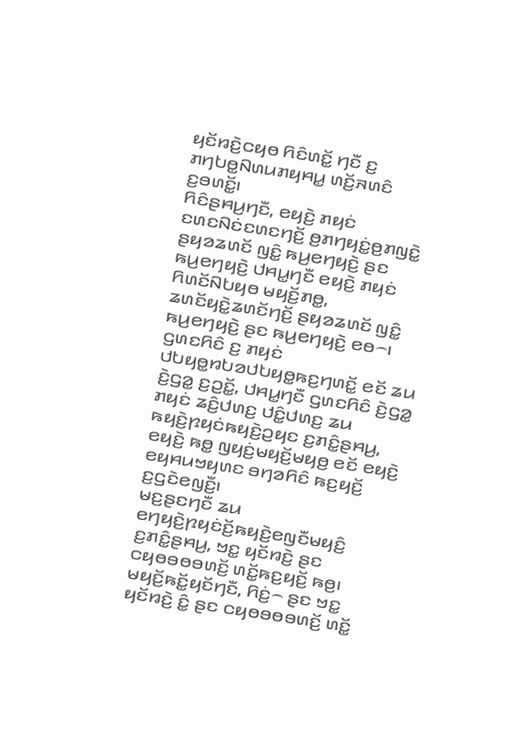ꤟꤢꤩꤙꤢꤧ꤬ꤍꤟꤥ ꤖꤢꤨꤛꤢꤩ꤭ ꤚꤢꤪ ꤢ꤬ ꤊꤚꤝꤥ꤭ꤡꤛꤣꤊꤟꤌꤣ꤭ ꤛꤢꤩ꤬ꤏꤛꤢꤨ ꤢ꤬ꤋꤛꤢꤩ꤭꤯
ꤖꤢꤨꤔꤌꤣ꤬ꤚꤢꤪ, ꤕꤟꤢꤧ꤬ ꤊꤟꤢꤦ ꤢꤛꤢꤡꤢꤦꤢꤛꤢꤚꤢꤩ꤬ ꤥ꤬ꤊꤚꤟꤢꤦ꤭ꤥ꤬ꤊꤜꤢꤧ꤭ ꤔꤟꤤꤘꤛꤢꤩ ꤜꤢꤨ꤭ ꤒꤣ꤬ꤕꤚꤟꤢꤧ꤬ ꤔꤢ ꤒꤣ꤬ꤕꤚꤟꤢꤧ꤬ ꤓꤌꤣ꤭ꤚꤢꤪ ꤕꤟꤢꤧ꤬ ꤊꤟꤢꤦ ꤖꤛꤢꤩꤡꤝꤟꤥ ꤗꤟꤢꤩ꤬ꤊꤥ꤭, ꤘꤛꤢꤩꤟꤢꤧ꤭ꤘꤛꤢꤩꤚꤢꤩ꤬ ꤔꤟꤤꤘꤛꤢꤩ ꤜꤢꤨ꤭ ꤒꤣ꤬ꤕꤚꤟꤢꤧ꤬ ꤔꤢ ꤒꤣ꤬ꤕꤚꤟꤢꤧ꤬ ꤕꤥ꤮꤯
ꤞꤛꤢꤖꤢꤨ ꤢ꤬ ꤊꤟꤢꤦ ꤓꤝꤟꤥ꤭ꤙꤝꤤꤓꤝꤟꤥ꤭ꤒꤢ꤬ꤚꤛꤢꤩ꤭ ꤕꤢꤩ ꤘꤣ ꤢꤧ꤬ꤞꤤ꤭ ꤢ꤬ꤑꤢꤩ꤭, ꤓꤌꤣ꤭ꤚꤢꤪ ꤞꤛꤢꤖꤢꤨ ꤢꤧ꤬ꤞꤤ꤭ ꤊꤟꤢꤦ ꤘꤢꤨ꤬ꤓꤛꤢ꤬ ꤓꤢꤨ꤭ꤓꤛꤢ꤬ ꤘꤣ ꤒꤟꤢꤧ꤬ꤐꤟꤢꤦꤒꤟꤢꤧ꤬ꤑꤟꤢ ꤢ꤬ꤊꤢꤨ꤭ꤔꤌꤣ꤬, ꤕꤟꤢꤧ꤬ ꤒꤥ꤭ ꤜꤟꤢꤦ꤬ꤗꤟꤢꤩ꤬ꤗꤟꤥ꤬ ꤕꤢꤩ ꤕꤟꤢꤧ꤬ ꤕꤟꤌꤣꤠꤟꤛꤢ ꤋꤚꤤꤖꤢꤨ ꤒꤢ꤬ꤟꤢꤩ꤬ ꤢ꤬ꤞꤢꤧꤕꤜꤢꤪ꤬꤯
ꤗꤢ꤬ꤔꤢꤚꤢꤪ ꤘꤣ ꤕꤚꤟꤢꤧ꤬ꤐꤟꤢꤦꤢꤩ꤬ꤒꤟꤢꤧ꤬ꤕꤜꤢꤪꤗꤟꤢꤨ꤬ ꤢ꤬ꤊꤢꤨ꤭ꤔꤌꤣ꤬, ꤠꤢ꤭ ꤟꤢꤩꤙꤢꤧ꤬ ꤔꤢ ꤍꤟꤥꤋꤥꤋꤛꤢꤩ꤬ ꤛꤢꤩ꤭ꤒꤢ꤬ꤟꤢꤩ꤬ ꤒꤥ꤬꤯ ꤗꤟꤢꤩ꤬ꤒꤢꤩ꤭ꤟꤢꤩꤚꤢꤪ, ꤖꤢꤦ꤬꤮ ꤔꤢ ꤠꤢ꤭ ꤟꤢꤩꤙꤢꤧ꤬ ꤢꤨ꤭ ꤔꤢ ꤍꤟꤥꤋꤥꤋꤛꤢꤩ꤬ ꤛꤢꤩ꤭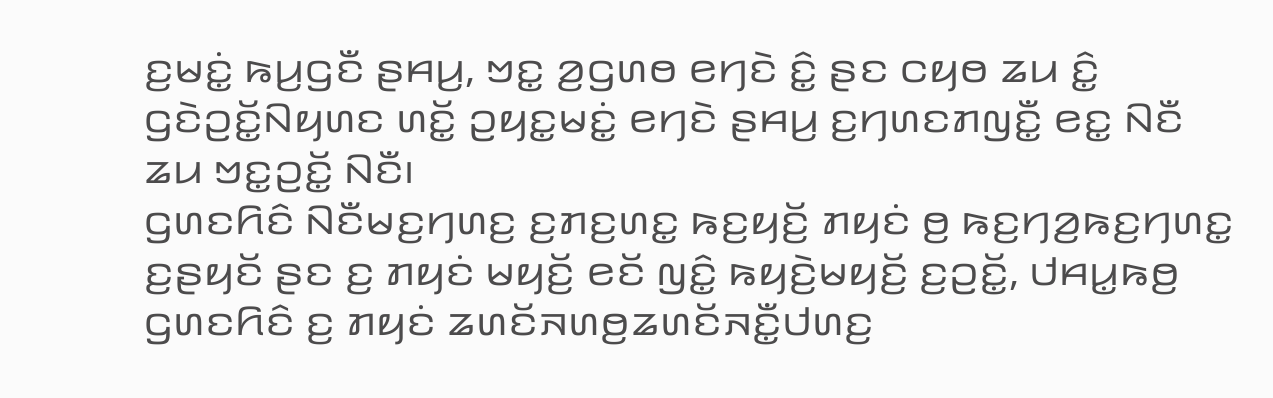ꤢ꤬ꤗꤢꤦ꤭ ꤒꤣ꤬ꤞꤢꤪ ꤔꤌꤣ꤬, ꤠꤢ꤭ ꤤ꤬ꤞꤛꤥ ꤕꤚꤢꤧ ꤢꤨ꤭ ꤔꤢ ꤍꤟꤥ ꤘꤣ ꤢꤨ꤭ ꤞꤢꤧꤑꤢꤩ꤭ꤡꤟꤛꤢ ꤛꤢꤩ꤭ ꤑꤟꤢ꤭ꤗꤢꤦ꤭ ꤕꤚꤢꤧ ꤔꤌꤣ꤬ ꤢ꤬ꤚꤛꤢꤊꤜꤢꤪ꤭ ꤕꤢ꤭ ꤡꤢꤪ ꤘꤣ ꤠꤢ꤭ꤑꤢꤩ꤭ ꤡꤢꤪ꤯
ꤞꤛꤢꤖꤢꤨ ꤡꤢꤪꤗꤢ꤬ꤚꤛꤢ꤬ ꤢ꤬ꤊꤢ꤬ꤛꤢ꤭ ꤒꤢ꤬ꤟꤢꤩ꤬ ꤊꤟꤢꤦ ꤥ꤬ ꤒꤢ꤬ꤚꤤ꤬ꤒꤢ꤬ꤚꤛꤢ꤭ ꤢ꤬ꤔꤟꤢꤩ ꤔꤢ ꤢ꤬ ꤊꤟꤢꤦ ꤗꤟꤢꤩ꤬ ꤕꤢꤩ ꤜꤢꤨ꤭ ꤒꤟꤢꤧ꤬ꤗꤟꤢꤩ꤬ ꤢ꤬ꤑꤢꤩ꤭, ꤓꤌꤣ꤭ꤒꤥ꤬ ꤞꤛꤢꤖꤢꤨ ꤢ꤬ ꤊꤟꤢꤦ ꤘꤛꤢꤩꤏꤛꤥ꤬ꤘꤛꤢꤩꤏꤢꤪ꤭ꤓꤛꤢ꤬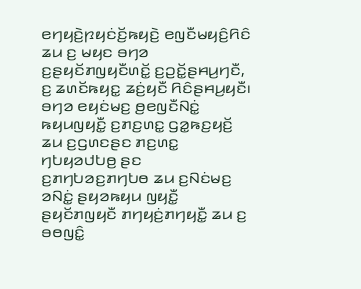ꤕꤚꤟꤢꤧ꤬ꤐꤟꤢꤦꤢꤩ꤬ꤒꤟꤢꤧ꤬ ꤕꤜꤢꤪꤗꤟꤢꤨ꤬ꤖꤢꤨ ꤘꤣ ꤢ꤬ ꤗꤟꤢ ꤋꤚꤤ ꤢ꤬ꤔꤟꤢꤩꤊꤜꤟꤢꤪꤛꤢꤩ꤭ ꤢ꤬ꤑꤢꤩ꤭ꤔꤌꤣ꤬ꤚꤢꤪ, ꤢ꤬ ꤘꤛꤢꤩꤒꤟꤢ꤭ ꤘꤢꤦ꤬ꤟꤢꤪ ꤖꤢꤨꤔꤌꤣ꤬ꤟꤢꤪ꤯
ꤋꤚꤤ ꤕꤟꤢꤦꤗꤢ꤬ ꤥ꤬ꤕꤜꤢꤪꤡꤢꤦ꤭ ꤒꤟꤣꤜꤟꤢꤪ꤭ ꤢ꤬ꤊꤢ꤬ꤛꤢ꤭ ꤞꤤ꤭ꤒꤢ꤬ꤟꤢꤩ꤬ ꤘꤣ ꤢ꤬ꤞꤛꤢꤔꤢ ꤊꤢ꤬ꤛꤢ꤭ ꤚꤝꤟꤤꤓꤝꤥ꤬ ꤔꤢ ꤢ꤬ꤊꤚꤝꤤꤢ꤬ꤊꤚꤝꤥ ꤘꤣ ꤢ꤬ꤡꤢꤦꤗꤢ꤬ ꤤꤡꤢꤦ꤭ ꤔꤟꤤꤒꤟꤣ ꤜꤟꤢꤪ꤭ ꤔꤟꤢꤩꤊꤜꤟꤢꤪ ꤊꤚꤟꤢꤦ꤬ꤊꤚꤟꤢꤪ꤭ ꤘꤣ ꤢ꤬ ꤋꤥꤜꤢꤨ꤭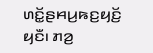ꤛꤢꤩ꤭ꤔꤌꤣ꤬ꤒꤢ꤬ꤟꤢꤩ꤬ ꤟꤢꤪ꤯ ꤊꤤ꤬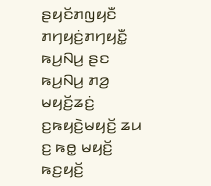ꤔꤟꤢꤩꤊꤜꤟꤢꤪ ꤊꤚꤟꤢꤦ꤬ꤊꤚꤟꤢꤪ꤭ ꤒꤣ꤬ꤡꤣ꤬ ꤔꤢ ꤒꤣ꤬ꤡꤣ꤬ ꤊꤤ꤬ ꤗꤟꤢꤩ꤬ꤘꤢꤦ꤬ ꤢ꤬ꤒꤟꤢꤧ꤬ꤗꤟꤢꤩ꤬ ꤘꤣ ꤢ꤬ ꤒꤥ꤭ ꤗꤟꤢꤩ꤬ ꤒꤢ꤬ꤟꤢꤩ꤬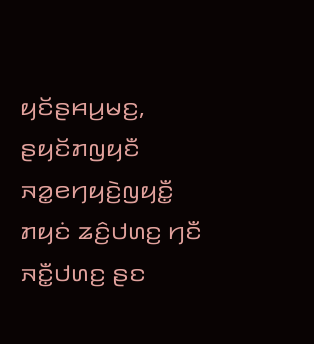ꤟꤢꤩꤔꤌꤣ꤬ꤗꤢ꤬, ꤔꤟꤢꤩꤊꤜꤟꤢꤪ ꤏꤤ꤭ꤕꤚꤟꤢꤧ꤬ꤜꤟꤢꤪ꤭ ꤊꤟꤢꤦ ꤘꤢꤨ꤬ꤓꤛꤢ꤬ ꤚꤢꤪ ꤏꤢꤪ꤭ꤓꤛꤢ꤬ ꤔꤢ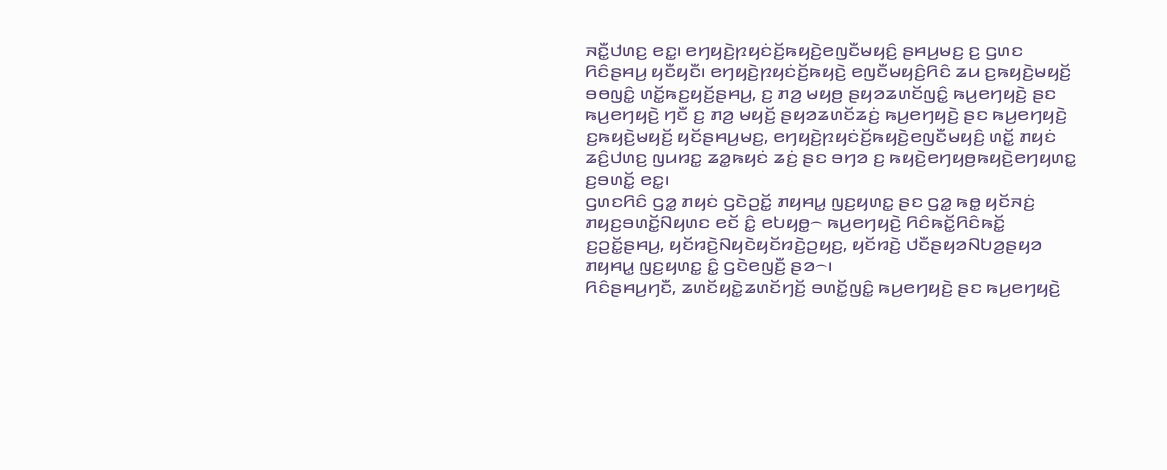ꤏꤢꤪ꤭ꤓꤛꤢ꤬ ꤕꤢ꤭꤯ ꤕꤚꤟꤢꤧ꤬ꤐꤟꤢꤦꤢꤩ꤬ꤒꤟꤢꤧ꤬ꤕꤜꤢꤪꤗꤟꤢꤨ꤬ ꤔꤌꤣ꤬ꤗꤢ꤬ ꤢ꤬ ꤞꤛꤢ ꤖꤢꤨꤔꤌꤣ꤬ ꤟꤢꤪꤟꤢꤪ꤯ ꤕꤚꤟꤢꤧ꤬ꤐꤟꤢꤦꤢꤩ꤬ꤒꤟꤢꤧ꤬ ꤕꤜꤢꤪꤗꤟꤢꤨ꤬ꤖꤢꤨ ꤘꤣ ꤢ꤬ꤒꤟꤢꤧ꤬ꤗꤟꤢꤩ꤬ ꤋꤥꤜꤢꤨ꤭ ꤛꤢꤩ꤭ꤒꤢ꤬ꤟꤢꤩ꤬ꤔꤌꤣ꤬, ꤢ꤬ ꤊꤤ꤬ ꤗꤟꤥ꤬ ꤔꤟꤤꤘꤛꤢꤩꤜꤢꤨ꤭ ꤒꤣ꤬ꤕꤚꤟꤢꤧ꤬ ꤔꤢ ꤒꤣ꤬ꤕꤚꤟꤢꤧ꤬ ꤚꤢꤪ ꤢ꤬ ꤊꤤ꤬ ꤗꤟꤢꤩ꤬ ꤔꤟꤤꤘꤛꤢꤩꤘꤢꤦ꤬ ꤒꤣ꤬ꤕꤚꤟꤢꤧ꤬ ꤔꤢ ꤒꤣ꤬ꤕꤚꤟꤢꤧ꤬ ꤢ꤬ꤒꤟꤢꤧ꤬ꤗꤟꤢꤩ꤬ ꤟꤢꤩꤔꤌꤣ꤬ꤗꤢ꤬, ꤕꤚꤟꤢꤧ꤬ꤐꤟꤢꤦꤢꤩ꤬ꤒꤟꤢꤧ꤬ꤕꤜꤢꤪꤗꤟꤢꤨ꤬ ꤛꤢꤩ꤭ ꤊꤟꤢꤦ ꤘꤢꤨ꤬ꤓꤛꤢ꤬ ꤜꤣꤙꤢ꤭ ꤘꤤ꤭ꤒꤟꤢꤦ ꤘꤢꤦ꤬ ꤔꤢ ꤋꤚꤤ ꤢ꤬ ꤒꤟꤢꤧ꤬ꤕꤚꤟꤥ꤬ꤒꤟꤢꤧ꤬ꤕꤚꤟꤛꤢ꤭ ꤢ꤬ꤋꤛꤢꤩ꤭ ꤕꤢ꤭꤯
ꤞꤛꤢꤖꤢꤨ ꤞꤤ꤭ ꤊꤟꤢꤦ ꤞꤢꤧꤑꤢꤩ꤭ ꤊꤟꤌꤣ꤭ ꤜꤢ꤬ꤟꤛꤢ꤭ ꤔꤢ ꤞꤤ꤭ ꤒꤥ꤭ ꤟꤢꤩꤏꤢꤦ꤬ ꤊꤟꤢ꤬ꤋꤛꤢꤩ꤭ꤡꤟꤛꤢ ꤕꤢꤩ ꤢꤨ꤭ ꤕꤝꤟꤥ꤭꤮ ꤒꤣ꤬ꤕꤚꤟꤢꤧ꤬ ꤖꤢꤨꤒꤢꤩ꤭ꤖꤢꤨꤒꤢꤩ꤭ ꤢ꤬ꤑꤢꤩ꤭ꤔꤌꤣ꤬, ꤟꤢꤩꤙꤢꤧ꤬ꤡꤟꤢꤧꤟꤢꤩꤙꤢꤧ꤬ꤑꤟꤢ꤬, ꤟꤢꤩꤙꤢꤧ꤬ ꤓꤢꤪꤔꤟꤤꤡꤝꤤ꤬ꤔꤟꤤ ꤊꤟꤌꤣ꤭ ꤜꤢ꤬ꤟꤛꤢ꤭ ꤢꤨ꤭ ꤞꤢꤧꤕꤜꤢꤪ꤬ ꤔꤤ꤮꤯
ꤖꤢꤨꤔꤌꤣ꤬ꤚꤢꤪ, ꤘꤛꤢꤩꤟꤢꤧ꤭ꤘꤛꤢꤩꤚꤢꤩ꤬ ꤋꤛꤢꤩ꤭ꤜꤢꤨ꤭ ꤒꤣ꤬ꤕꤚꤟꤢꤧ꤬ ꤔꤢ ꤒꤣ꤬ꤕꤚꤟꤢꤧ꤬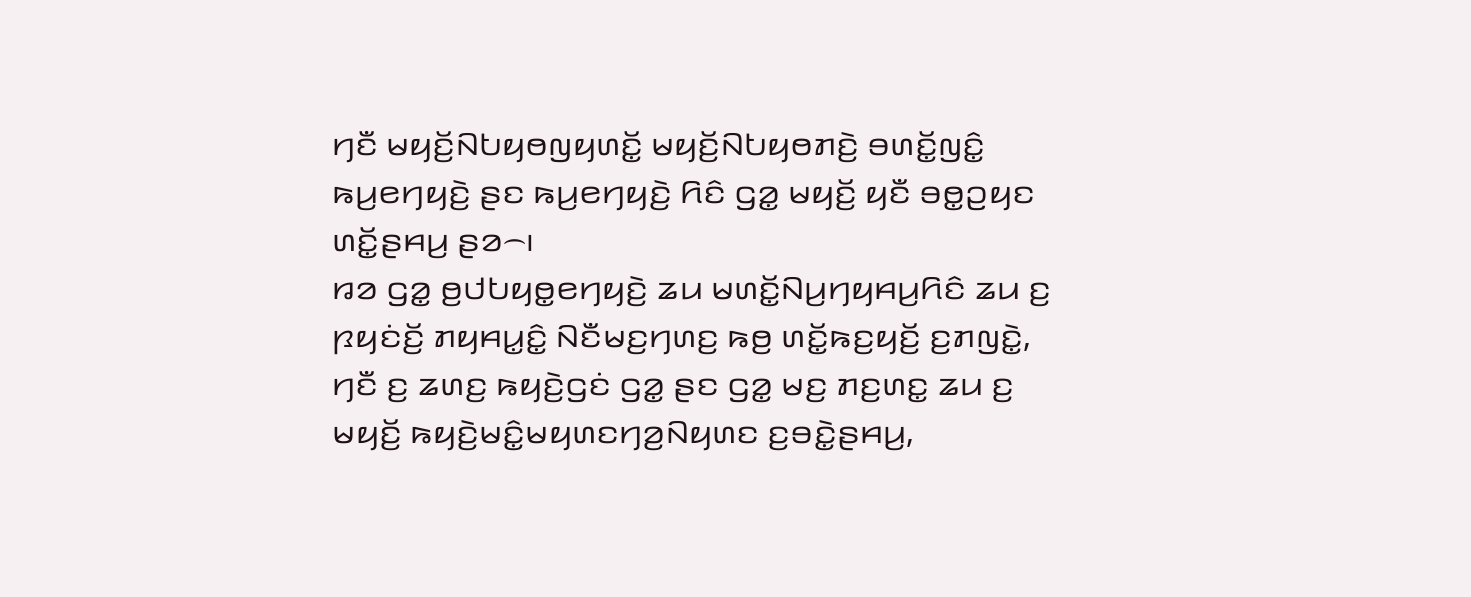ꤚꤢꤪ ꤗꤟꤢꤩ꤬ꤡꤝꤟꤥꤜꤟꤛꤢꤩ꤭ ꤗꤟꤢꤩ꤬ꤡꤝꤟꤥꤊꤢꤧ꤬ ꤋꤛꤢꤩ꤭ꤜꤢꤨ꤭ ꤒꤣ꤬ꤕꤚꤟꤢꤧ꤬ ꤔꤢ ꤒꤣ꤬ꤕꤚꤟꤢꤧ꤬ ꤖꤢꤨ ꤞꤤ꤭ ꤗꤟꤢꤩ꤬ ꤟꤢꤪ ꤋꤥ꤭ꤑꤟꤢ ꤛꤢꤩ꤭ꤔꤌꤣ꤬ ꤔꤤ꤮꤯
ꤙꤤ ꤞꤤ꤭ ꤥ꤬ꤓꤝꤟꤥ꤭ꤕꤚꤟꤢꤧ꤬ ꤘꤣ ꤗꤛꤢꤩ꤭ꤡꤣ꤬ꤚꤟꤌꤣ꤬ꤖꤢꤨ ꤘꤣ ꤢ꤬ ꤐꤟꤢꤦꤢꤩ꤬ ꤊꤟꤌꤣ꤭ꤢꤨ꤭ ꤡꤢꤪꤗꤢ꤬ꤚꤛꤢ꤬ ꤒꤥ꤬ ꤛꤢꤩ꤭ꤒꤢ꤬ꤟꤢꤩ꤬ ꤢ꤬ꤊꤜꤢꤧ꤭, ꤚꤢꤪ ꤢ꤬ ꤘꤛꤢ꤬ ꤒꤟꤢꤧ꤬ꤞꤢꤦ ꤞꤤ꤭ ꤔꤢ ꤞꤤ꤭ ꤗꤢ꤬ ꤊꤢ꤬ꤛꤢ꤭ ꤘꤣ ꤢ꤬ ꤗꤟꤢꤩ꤬ ꤒꤟꤢꤧ꤬ꤗꤢꤨ꤭ꤗꤟꤛꤢꤚꤤ꤬ꤡꤟꤛꤢ ꤢ꤬ꤋꤢꤧ꤭ꤔꤌꤣ꤬,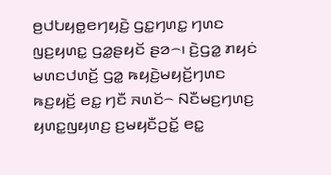ꤥ꤬ꤓꤝꤟꤥ꤭ꤕꤚꤟꤢꤧ꤬ ꤞꤢ꤭ꤚꤛꤢ꤭ ꤚꤛꤢ ꤜꤢ꤬ꤟꤛꤢ꤭ ꤞꤤ꤭ꤔꤟꤢꤩ ꤔꤤ꤮꤯ ꤢꤧ꤬ꤞꤤ꤭ ꤊꤟꤢꤦ ꤗꤛꤢꤓꤛꤢꤩ꤬ ꤞꤤ꤭ ꤒꤟꤢꤧ꤬ꤗꤟꤢꤩ꤬ꤚꤛꤢ ꤒꤢ꤬ꤟꤢꤩ꤬ ꤕꤢ꤭ ꤚꤢꤪ ꤏꤛꤢꤩ꤮ ꤡꤢꤪꤗꤢ꤬ꤚꤛꤢ꤬ ꤟꤛꤢ꤭ꤜꤟꤛꤢ꤬ ꤢ꤬ꤗꤟꤢꤪꤑꤢꤩ꤭ ꤕꤢ꤭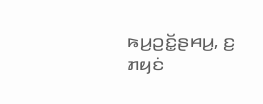ꤒꤣ꤬ꤑꤢꤩ꤭ꤔꤌꤣ꤬, ꤢ꤬ ꤊꤟꤢꤦ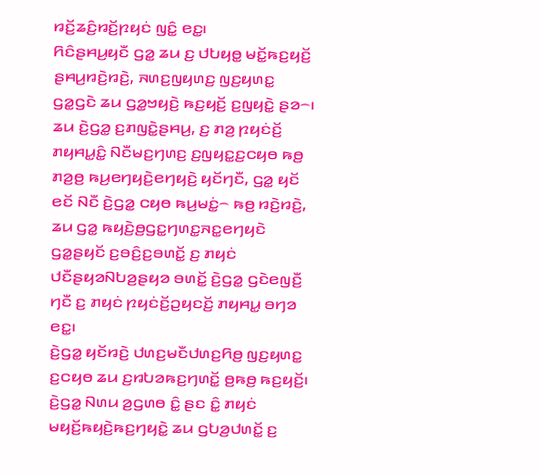ꤙꤢꤩ꤬ꤘꤢꤨ꤬ꤙꤢꤩ꤬ꤐꤟꤢꤦ ꤜꤢꤨ꤭ ꤕꤢ꤭꤯
ꤖꤢꤨꤔꤌꤣ꤬ꤟꤢꤪ ꤞꤤ꤭ ꤘꤣ ꤢ꤬ ꤓꤝꤟꤥ꤭ ꤗꤢꤩ꤭ꤒꤢ꤬ꤟꤢꤩ꤬ ꤔꤌꤣ꤬ꤙꤢꤧ꤬ꤙꤢꤧ꤬, ꤏꤛꤢ꤬ꤜꤟꤛꤢ꤬ ꤜꤢ꤬ꤟꤛꤢ꤭ ꤞꤤ꤭ꤞꤢꤧ ꤘꤣ ꤞꤤ꤭ꤠꤟꤢꤧ꤬ ꤒꤢ꤬ꤟꤢꤩ꤬ ꤢ꤬ꤜꤟꤢꤧ꤭ ꤔꤤ꤮꤯ ꤘꤣ ꤢꤧ꤬ꤞꤤ꤭ ꤢ꤬ꤊꤜꤢꤧ꤭ꤔꤌꤣ꤬, ꤢ꤬ ꤊꤤ꤬ ꤐꤟꤢꤦꤢꤩ꤬ ꤊꤟꤌꤣ꤭ꤢꤨ꤭ ꤡꤢꤪꤗꤢ꤬ꤚꤛꤢ꤬ ꤢ꤬ꤜꤟꤢ꤭ꤢ꤬ꤍꤟꤥ ꤒꤥ꤬ ꤊꤤ꤬ꤥ꤬ ꤒꤣ꤬ꤕꤚꤟꤢꤧ꤬ꤕꤚꤟꤢꤧ꤬ ꤟꤢꤩꤚꤢꤪ, ꤞꤤ꤭ ꤟꤢꤩ ꤕꤢꤩ ꤡꤢꤪ ꤢꤧ꤬ꤞꤤ꤭ ꤍꤟꤥ ꤒꤣ꤬ꤗꤢꤦ꤭꤮ ꤒꤥ꤬ ꤙꤢꤧ꤬ꤙꤢꤧ꤬, ꤘꤣ ꤞꤤ꤭ ꤒꤟꤢꤧ꤬ꤥ꤬ꤞꤢ꤭ꤚꤛꤢ꤭ꤏꤢ꤭ꤕꤚꤟꤢꤧ ꤞꤤ꤭ꤔꤟꤢꤩ ꤢ꤬ꤋꤢꤨ꤬ꤢ꤬ꤋꤛꤢꤩ꤭ ꤢ꤬ ꤊꤟꤢꤦ ꤓꤢꤪꤔꤟꤤꤡꤝꤤ꤬ꤔꤟꤤ ꤋꤛꤢꤩ꤭ ꤢꤧ꤬ꤞꤤ꤭ ꤞꤢꤧꤕꤜꤢꤪ꤬ ꤚꤢꤪ ꤢ꤬ ꤊꤟꤢꤦ ꤐꤟꤢꤦꤢꤩ꤬ꤑꤟꤢꤢꤩ꤬ ꤊꤟꤌꤣ꤭ ꤋꤚꤤ ꤕꤢ꤭꤯
ꤢꤧ꤬ꤞꤤ꤭ ꤟꤢꤩꤙꤢꤧ꤬ ꤓꤛꤢ꤬ꤗꤢꤪꤓꤛꤢ꤬ꤖꤥ꤬ ꤜꤢ꤬ꤟꤛꤢ꤭ ꤢ꤬ꤍꤟꤥ ꤘꤣ ꤢ꤬ꤙꤝꤤꤒꤢ꤬ꤚꤛꤢꤩ꤭ ꤥ꤬ꤒꤥ꤬ ꤒꤢ꤬ꤟꤢꤩ꤬꤯ ꤢꤧ꤬ꤞꤤ꤭ ꤡꤛꤣ ꤤ꤬ꤞꤛꤥ ꤢꤨ꤭ ꤔꤢ ꤢꤨ꤭ ꤊꤟꤢꤦ ꤗꤟꤢꤩ꤬ꤒꤟꤢꤧ꤬ꤒꤢ꤬ꤚꤟꤢꤧ꤭ ꤘꤣ ꤞꤝꤤ꤬ꤓꤛꤢꤩ꤭ ꤢ꤬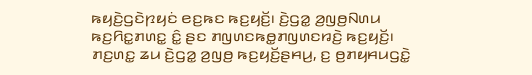ꤒꤟꤢꤧ꤬ꤞꤢꤧꤐꤟꤢꤦ ꤕꤢ꤬ꤒꤢ ꤒꤢ꤬ꤟꤢꤩ꤬꤯ ꤢꤧ꤬ꤞꤤ꤭ ꤤ꤬ꤜꤥ꤬ꤡꤛꤣ ꤒꤢ꤬ꤖꤢ꤭ꤊꤛꤢ꤭ ꤢꤨ꤭ ꤔꤢ ꤊꤜꤛꤢꤒꤥ꤭ꤊꤜꤛꤢꤙꤢꤧ꤬ ꤒꤢ꤬ꤟꤢꤩ꤬꤯ ꤊꤢ꤬ꤛꤢ꤭ ꤘꤣ ꤢꤧ꤬ꤞꤤ꤭ ꤤ꤬ꤜꤥ꤬ ꤒꤢ꤬ꤟꤢꤩ꤬ꤔꤌꤣ꤬, ꤢ꤬ ꤥ꤬ꤊꤟꤌꤣꤞꤢꤧ꤭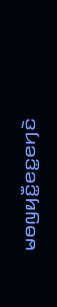ꤗꤥꤜꤟꤢꤪ꤭ꤕꤢ꤭ꤕꤚꤢꤧ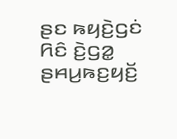ꤔꤢ ꤒꤟꤢꤧ꤬ꤞꤢꤦ ꤖꤢꤨ ꤢꤧ꤬ꤞꤤ꤭ ꤔꤌꤣ꤬ꤒꤢ꤬ꤟꤢꤩ꤬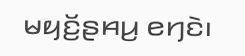ꤗꤟꤢꤩ꤬ꤔꤌꤣ꤬ ꤕꤚꤢꤧ꤯